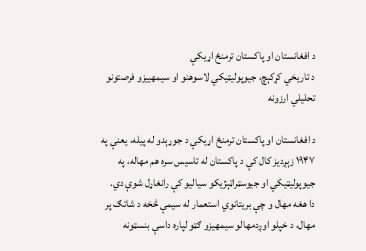د افغانستان او پاکستان ترمنځ اړیکې
د تاریخي کړکېچ، جیوپولیټیکي لاسوهنو او سیمهییزو فرصتونو تحلیلي ارزونه

د افغانستان او پاکستان ترمنځ اړیکې د جوړېدو له پیله، یعنې په ۱۹۴۷ زېږدیز کال کې د پاکستان له تاسیس سره هم مهاله، په جیوپولیټیکي او جیوسټراټېژیکو سیالیو کې رانغاړل شوې دي.
دا هغه مهال و چې بریتانوي استعمار له سیمې څخه د شاتګ پر مهال، د خپلو اوږدمهالو سیمهیزو ګټو لپاره داسې بنسټونه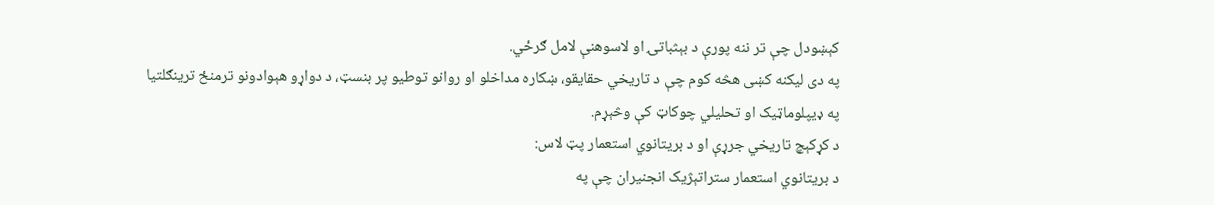کېښودل چې تر ننه پورې د بېثباتۍ او لاسوهنې لامل ګرځي.
په دی لیکنه کښی هڅه کوم چې د تاریخي حقایقو، ښکاره مداخلو او روانو توطیو پر بنسټ، د دواړو هېوادونو ترمنځ ترینګلتیا په ډیپلوماټیک او تحلیلي چوکاټ کې وڅېړم.
د کړکېچ تاریخي جرړې او د بریتانوي استعمار پټ لاس:
د بریتانوي استعمار ستراتېژيک انجنیران چې په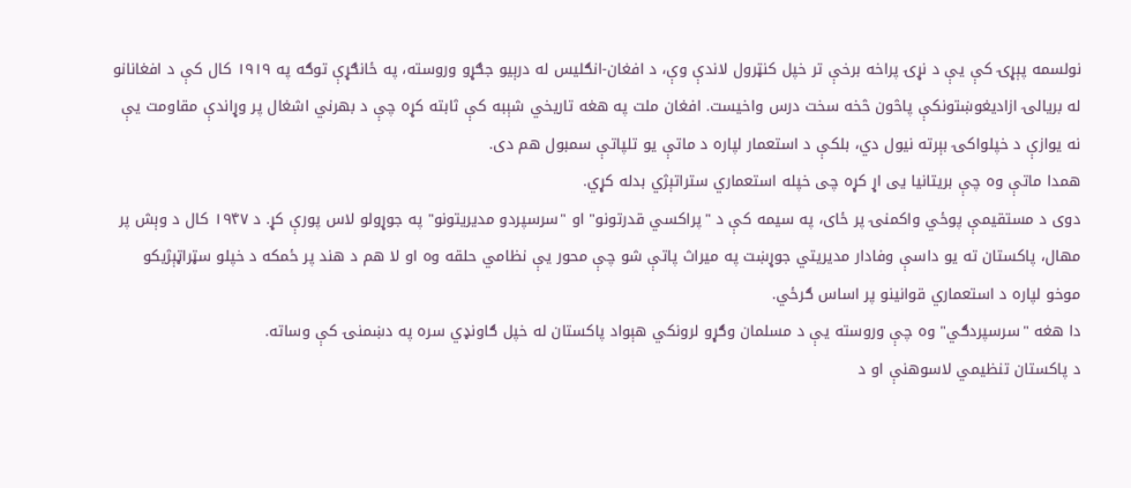نولسمه پېړۍ کې یې د نړۍ پراخه برخې تر خپل کنټرول لاندې وې، د افغان-انګلیس له درېیو جګړو وروسته، په ځانګړې توګه په ۱۹۱۹ کال کې د افغانانو له بریالۍ ازاديغوښتونکې پاڅون څخه سخت درس واخیست. افغان ملت په هغه تاریخي شېبه کې ثابته کړه چې د بهرني اشغال پر وړاندې مقاومت یې نه یوازې د خپلواکۍ بېرته نیول دي، بلکې د استعمار لپاره د ماتې یو تلپاتې سمبول هم دی.
همدا ماتې وه چې بریتانیا یی اړ کړه چی خپله استعماري ستراتېژي بدله کړي.
دوی د مستقیمې پوځي واکمنۍ پر ځای، په سیمه کې د "پراکسي قدرتونو" او "سرسپردو مدیریتونو" په جوړولو لاس پورې کړ. د ۱۹۴۷ کال د وېش پر مهال، پاکستان ته یو داسې وفادار مدیریتي جوړښت په میراث پاتې شو چې محور یې نظامي حلقه وه او لا هم د هند پر ځمکه د خپلو سټراټېژیکو موخو لپاره د استعماري قوانینو پر اساس ګرځي.
دا هغه "سرسپردګي" وه چې وروسته یې د مسلمان وګړو لرونکي هېواد پاکستان له خپل ګاونډي سره په دښمنۍ کې وساته.
د پاکستان تنظیمي لاسوهنې او د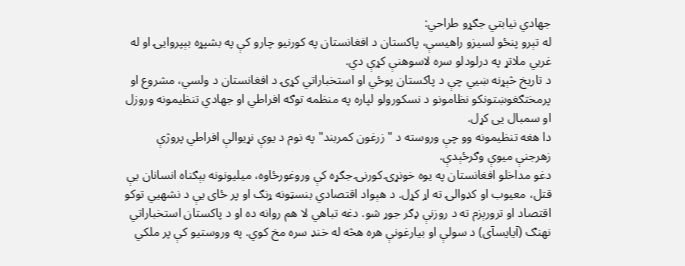جهادي نیابتي جګړو طراحي:
له تېرو پنځو لسیزو راهیسې، پاکستان د افغانستان په کورنیو چارو کې په بشپړه بېپروایۍ او له غربي ملاتړ په درلودلو سره لاسوهنې کړې دي.
د تاریخ څېړنه ښيي چې د پاکستان پوځي او استخباراتي کړۍ د افغانستان د ولسي، مشروع او پرمختګغوښتونکو نظامونو د نسکورولو لپاره په منظمه توګه افراطي او جهادي تنظیمونه وروزل او سمبال یی کړل.
دا هغه تنظیمونه وو چې وروسته د "زرغون کمربند" په نوم د یوې نړیوالې افراطي پروژې زهرجنې میوې وګرځېدې.
دغو مداخلو افغانستان په یوه خونړۍ کورنۍ جګړه کې وروغورځاوه، میلیونونه بېګناه انسانان یې قتل، معیوب او کډوالۍ ته اړ کړل. د هېواد اقتصادي بنسټونه ړنګ او پر ځای یې د نشهيي توکو اقتصاد او ترورېزم ته د روزنې ډګر جوړ شو. دغه تباهي لا هم روانه ده او د پاکستان استخباراتي نهنګ (آیایسآی) د سولې او بیارغونې هره هڅه له خنډ سره مخ کوي. په وروستیو کې پر ملکي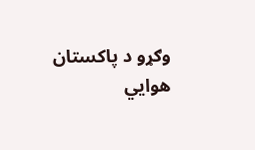وګړو د پاکستان هوایي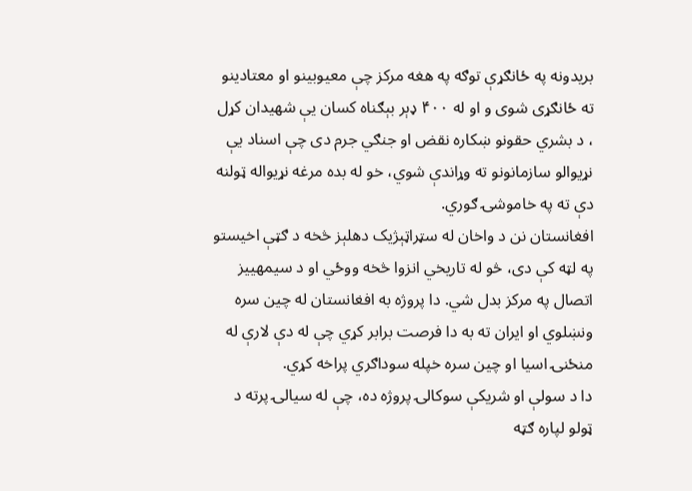بریدونه په ځانګړې توګه په هغه مرکز چې معیوبینو او معتادینو ته ځانګړی شوی و او له ۴۰۰ ډېر بېګناه کسان یې شهیدان کړل ، د بشري حقونو ښکاره نقض او جنګي جرم دی چې اسناد یې نړیوالو سازمانونو ته وړاندې شوي، خو له بده مرغه نړیواله ټولنه دې ته په خاموشۍ ګوري.
افغانستان نن د واخان له سټراټېژیک دهلېز څخه د ګټې اخیستو په لټه کې دی، څو له تاریخي انزوا څخه ووځي او د سیمهییز اتصال په مرکز بدل شي. دا پروژه به افغانستان له چین سره ونښلوي او ایران ته به دا فرصت برابر کړي چې له دې لارې له منځنۍ اسیا او چین سره خپله سوداګري پراخه کړي.
دا د سولې او شریکې سوکالۍ پروژه ده، چې له سیالۍ پرته د ټولو لپاره ګټه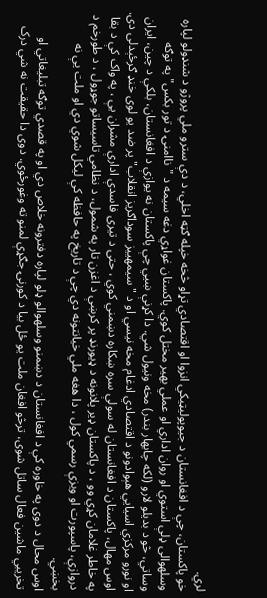لري.
خو پاکستان، چې د افغانستان د جیوپولیټیکي انزوا او اقتصادي تړاو څخه خپله ګټه اخلي، د دې سترو ملي پروژو د شنډولو لپاره وسلهوالی ډلې استوي او روان اداري او عملي بهیر مختل کوي. پاکستان غواړي دغه سیمه د "ناامنۍ د تور بکس" په توګه وساتي، څو د بدیلو لارو (لکه چابهار بندر) مخه ونیول شي. دا کړنې ښيي چې پاکستان نه یوازې د افغانستان، بلکې د چین، ایران او نورو مرکزي اسیايي هېوادونو د اقتصادي ادغام مخه نیسي او د "سیمهییز سوداګریز انقلاب" پر ضد یو لوی خنډ ګرځېدلی دی.
اوس مهال، پاکستان د افغانستان له سولې سره ښکاره دښمني کوي ، حتی د تیری فاسدې ادارې مشران یې ، په واک کې د بقا په خاطر غلامان کړي وو ، د پاکستان ډیر پلانونه د ډیورنډ پر کرښې د اغزن تار په شمول، د نظامي تاسیساتو جوړول ، د طورخم د دروازې، پاسپورت او ویزې رسمي کول ، دا هغه ملي خیانتونه دي چې د تاریخ په حافظه کې لیکل شوي دي او ملت یې نه بخښي.
اوس محال د دوی په خاوره کې د افغانستان د دښمنو وسلهوالو ډلو لپاره دفترونه خلاص دي او په قصدي توګه تبلیغاتي او تخریبي ماشین فعال ساتل شوی، ترڅو افغان ملت یو ځل بیا د کورنۍ جګړې لمنو ته وغورځوي. دوی دا حقیقت نه شي درک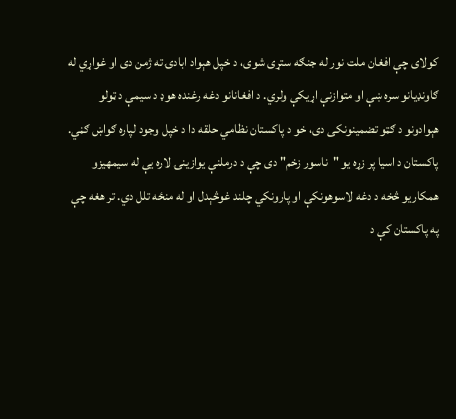کولای چې افغان ملت نور له جنګه ستړی شوی، د خپل هېواد ابادۍ ته ژمن دی او غواړي له ګاونډیانو سره ښې او متوازنې اړیکې ولري. د افغانانو دغه رغنده هوډ د سیمې د ټولو هېوادونو د ګټو تضمینونکی دی، خو د پاکستان نظامي حلقه دا د خپل وجود لپاره ګواښ ګڼي.
پاکستان د اسیا پر زړه یو "ناسور زخم" دی چې د درملنې یوازینۍ لاره یې له سیمهیزو همکاریو څخه د دغه لاسوهونکې او پارونکي چلند غوڅېدل او له منځه تلل دي. تر هغه چې په پاکستان کې د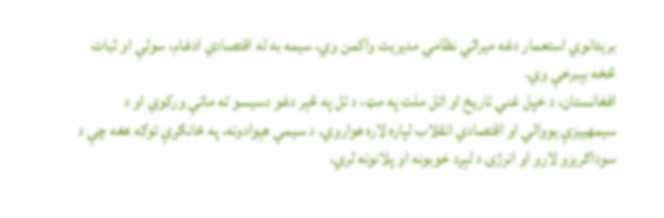بریتانوي استعمار دغه میراثي نظامي مدیریت واکمن وي، سیمه به له اقتصادي ادغام، سولې او ثبات څخه بېبرخې وي.
افغانستان، د خپل غني تاریخ او اتل ملت په مټ، د تل په څېر دغو دسیسو ته ماتې ورکوي او د سیمهییزې یووالي او اقتصادي انقلاب لپاره لاره هواروي. د سیمې هېوادونه، په ځانګړې توګه هغه چې د سوداګریزو لارو او انرژۍ د لېږد خوبونه او پلانونه لري،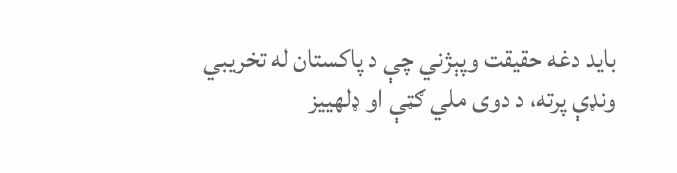باید دغه حقیقت وپېژني چې د پاکستان له تخریبي ونډې پرته، د دوی ملي ګټې او ډلهییز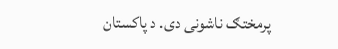پرمختګ ناشونی دی. د پاکستان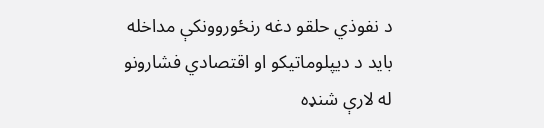د نفوذي حلقو دغه رنځوروونکې مداخله باید د دیپلوماتیکو او اقتصادي فشارونو له لارې شنډه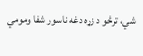شي، ترڅو د زړه دغه ناسور شفا ومومي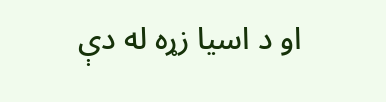او د اسیا زړه له دې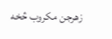زهرجن مکروب څخه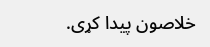خلاصون پیدا کړی.